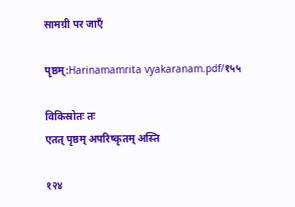सामग्री पर जाएँ

पृष्ठम्:Harinamamrita vyakaranam.pdf/१५५

विकिस्रोतः तः
एतत् पृष्ठम् अपरिष्कृतम् अस्ति

१२४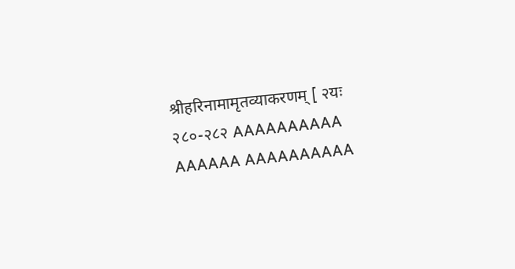श्रीहरिनामामृतव्याकरणम् [ २यः २८०-२८२ AAAAAAAAAA AAAAAA AAAAAAAAAA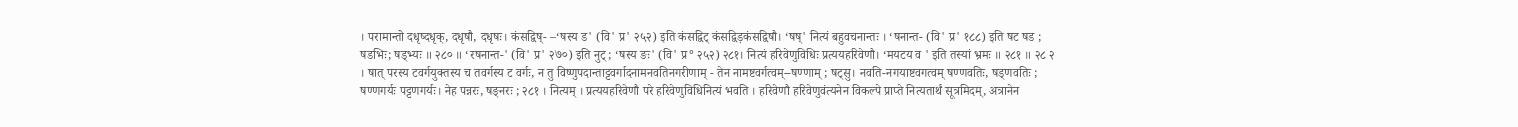। परामान्तो दधृष्दधृक्, दधृषौ, दधृषः। कंसद्विष्- –‘षस्य ड' (वि' प्र' २५२) इति कंसद्विट् कंसद्विड़कंसद्विषौ। ‘षष्' नित्यं बहुवचनान्तः । ‘षनान्त- (वि' प्र' १८८) इति षट षड ; षडभिः; षड्भ्यः ॥ २८० ॥ ‘रषनान्त-' (वि' प्र' २७०) इति नुट् ; ‘षस्य ङः' (वि' प्र° २५२) २८१। नित्यं हरिवेणुविधिः प्रत्ययहरिवेणौ। ‘मयटय व ' इति तस्यां भ्रमः ॥ २८१ ॥ २८ २ । षात् परस्य टवर्गयुक्तस्य च तवर्गस्य ट वर्गः, न तु विष्णुपदान्ताट्टवर्गादनामनवतिनगरीणाम् - तेन नामष्टवर्गत्वम्--षण्णाम् ; षट्सु। नवति-नगयाष्टवगत्वम् षण्णवतिः, षड्णवतिः ; षण्णगर्यः पट्टणगर्यः। नेह पन्नरः, षङ्नरः ; २८१ । नित्यम् । प्रत्ययहरिवेणौ परे हरिवेणुविधिनित्यं भवति । हरिवेणौ हरिवेणुवंत्यनेन विकल्पे प्राप्ते नित्यतार्थं सूत्रमिदम्, अत्रानेन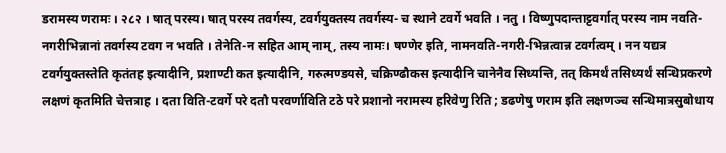डरामस्य णरामः । २८२ । षात् परस्य। षात् परस्य तवर्गस्य, टवर्गयुक्तस्य तवर्गस्य- च स्थाने टवर्गे भवति । नतु । विष्णुपदान्ताट्टवर्गात् परस्य नाम नवति-नगरीभिन्नानां तवर्गस्य टवग न भवति । तेनेति-न सहित आम् नाम्, तस्य नामः। षण्णेर इति, नामनवति-नगरी-भिन्नत्वान्न टवर्गत्वम् । नन यद्यत्र टवर्गयुक्तस्तेति कृतंतह इत्यादीनि, प्रशाण्टी कत इत्यादीनि, गरुत्मण्डयसे, चक्रिण्ढौकस इत्यादीनि चानेनैव सिध्यन्ति, तत् किमर्थं तसिध्यर्थं सन्धिप्रकरणे लक्षणं कृतमिति चेत्तत्राह । दता विति-टवर्गे परे दतौ परवर्णाविति टठे परे प्रशानो नरामस्य हरिवेणु रिति ; डढणेषु णराम इति लक्षणञ्च सन्धिमात्रसुबोधाय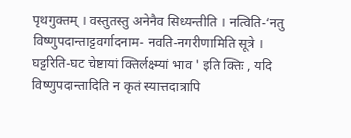पृथगुक्तम् । वस्तुतस्तु अनेनैव सिध्यन्तीति । नत्विति-‘नतु विष्णुपदान्ताट्टवर्गादनाम- नवति-नगरीणामिति सूत्रे । घट्टरिति-घट चेष्टायां क्तिर्लक्ष्म्यां भाव ' इति क्तिः , यदि विष्णुपदान्तादिति न कृतं स्यात्तदात्रापि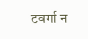टवर्गा न